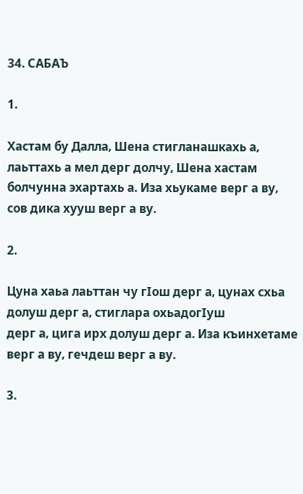34. САБАЪ

1.

Хастам бу Далла‚ Шена стигланашкахь а‚ лаьттахь а мел дерг долчу‚ Шена хастам
болчунна эхартахь а. Иза хьукаме верг а ву‚ сов дика хууш верг а ву.

2.

Цуна хаьа лаьттан чу гIош дерг а‚ цунах схьа долуш дерг а‚ стиглара охьадогIуш
дерг а‚ цига ирх долуш дерг а. Иза къинхетаме верг а ву‚ гечдеш верг а ву.

3.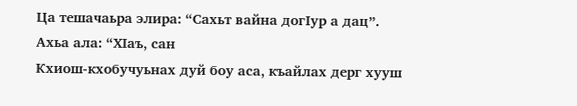Ца тешачаьра элира: “Сахьт вайна догIур а дац”. Ахьа ала: “ХIаъ‚ сан
Кхиош-кхобучуьнах дуй боу аса‚ къайлах дерг хууш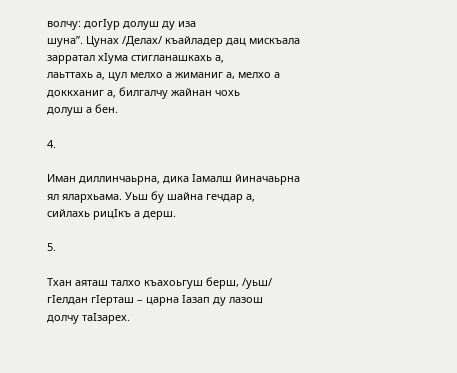волчу: догIур долуш ду иза
шуна”. Цунах /Делах/ къайладер дац мискъала зарратал хIума стигланашкахь а‚
лаьттахь а‚ цул мелхо а жиманиг а, мелхо а доккханиг а‚ билгалчу жайнан чохь
долуш а бен.

4.

Иман диллинчаьрна‚ дика Iамалш йиначаьрна ял ялархьама. Уьш бу шайна гечдар а‚
сийлахь рицIкъ а дерш.

5.

Тхан аяташ талхо къахоьгуш берш, /уьш/ гIелдан гIерташ – царна Iазап ду лазош
долчу таIзарех.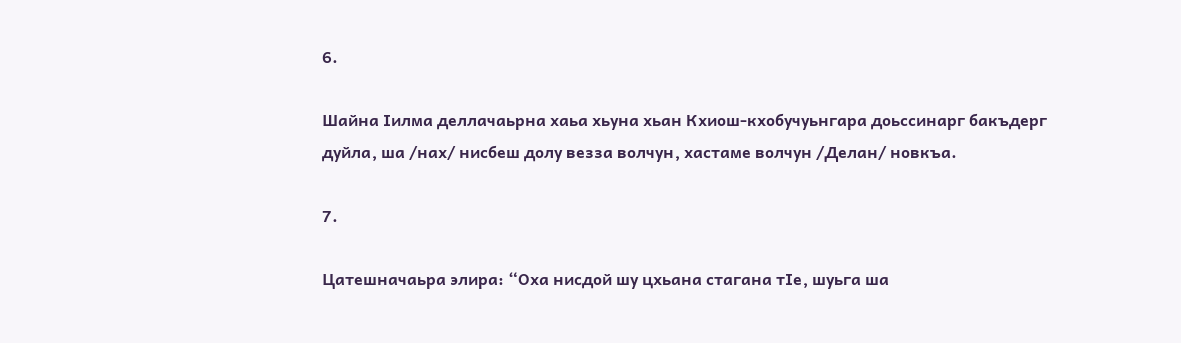6.

Шайна Iилма деллачаьрна хаьа хьуна хьан Кхиош-кхобучуьнгара доьссинарг бакъдерг
дуйла‚ ша /нах/ нисбеш долу везза волчун‚ хастаме волчун /Делан/ новкъа.

7.

Цатешначаьра элира: “Оха нисдой шу цхьана стагана тIе‚ шуьга ша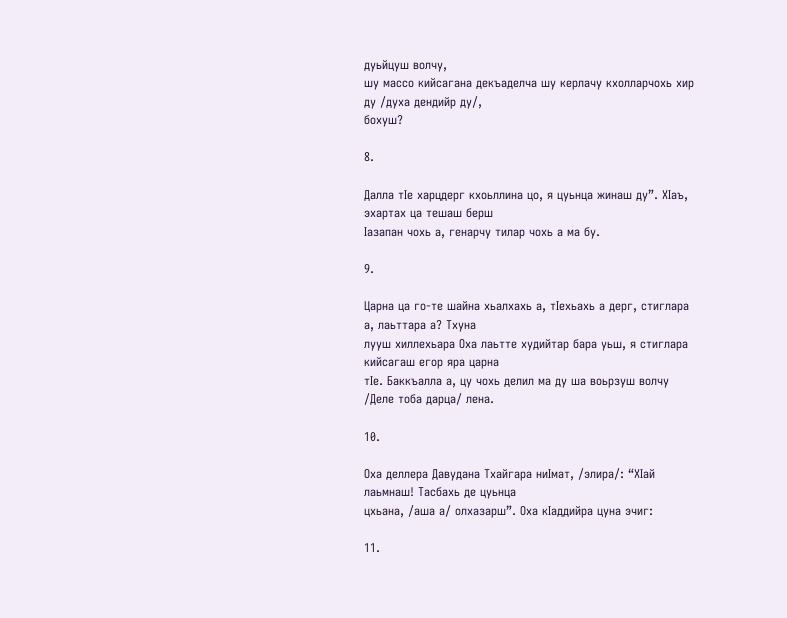дуьйцуш волчу‚
шу массо кийсагана декъаделча шу керлачу кхолларчохь хир ду /духа дендийр ду/‚
бохуш?

8.

Далла тIе харцдерг кхоьллина цо‚ я цуьнца жинаш ду”. ХIаъ‚ эхартах ца тешаш берш
Iазапан чохь а‚ генарчу тилар чохь а ма бу.

9.

Царна ца го-те шайна хьалхахь а, тIехьахь а дерг, стиглара а, лаьттара а? Тхуна
лууш хиллехьара Оха лаьтте худийтар бара уьш‚ я стиглара кийсагаш егор яра царна
тIе. Баккъалла а, цу чохь делил ма ду ша воьрзуш волчу /Деле тоба дарца/ лена.

10.

Оха деллера Давудана Тхайгара ниIмат‚ /элира/: “ХIай лаьмнаш! Тасбахь де цуьнца
цхьана‚ /аша а/ олхазарш”. Оха кIаддийра цуна эчиг:

11.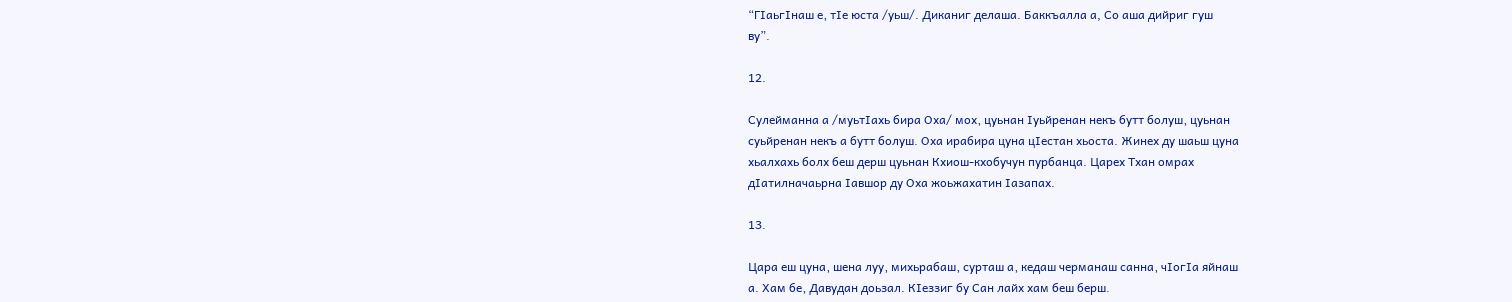“ГIаьгIнаш е‚ тIе юста /уьш/. Диканиг делаша. Баккъалла а, Со аша дийриг гуш
ву”.

12.

Сулейманна а /муьтIахь бира Оха/ мох‚ цуьнан Iуьйренан некъ бутт болуш‚ цуьнан
суьйренан некъ а бутт болуш. Оха ирабира цуна цIестан хьоста. Жинех ду шаьш цуна
хьалхахь болх беш дерш цуьнан Кхиош-кхобучун пурбанца. Царех Тхан омрах
дIатилначаьрна Iавшор ду Оха жоьжахатин Iазапах.

13.

Цара еш цуна‚ шена луу‚ михьрабаш‚ сурташ а‚ кедаш черманаш санна‚ чIогIа яйнаш
а. Хам бе‚ Давудан доьзал. КIеззиг бу Сан лайх хам беш берш.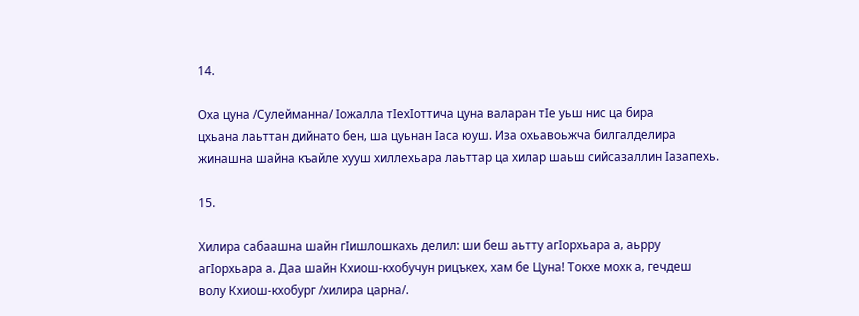14.

Оха цуна /Сулейманна/ Iожалла тIехIоттича цуна валаран тIе уьш нис ца бира
цхьана лаьттан дийнато бен‚ ша цуьнан Iаса юуш. Иза охьавоьжча билгалделира
жинашна шайна къайле хууш хиллехьара лаьттар ца хилар шаьш сийсазаллин Iазапехь.

15.

Хилира сабаашна шайн гIишлошкахь делил: ши беш аьтту агIорхьара а‚ аьрру
агIорхьара а. Даа шайн Кхиош-кхобучун рицъкех‚ хам бе Цуна! Токхе мохк а‚ гечдеш
волу Кхиош-кхобург /хилира царна/.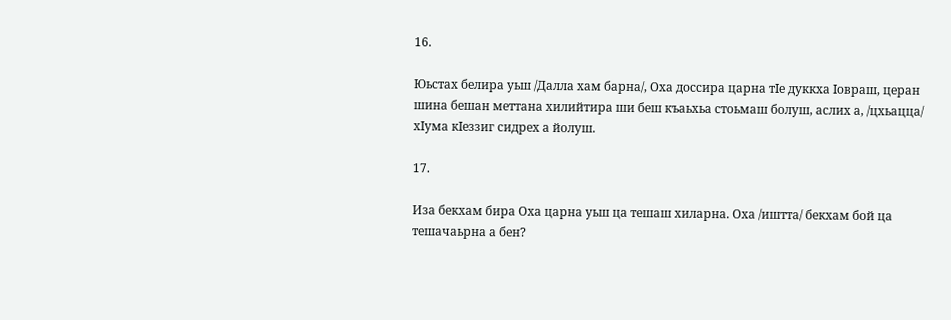16.

Юьстах белира уьш /Далла хам барна/‚ Оха доссира царна тIе дуккха Iовраш‚ церан
шина бешан меттана хилийтира ши беш къаьхьа стоьмаш болуш‚ аслих а‚ /цхьацца/
хIума кIеззиг сидрех а йолуш.

17.

Иза бекхам бира Оха царна уьш ца тешаш хиларна. Оха /иштта/ бекхам бой ца
тешачаьрна а бен?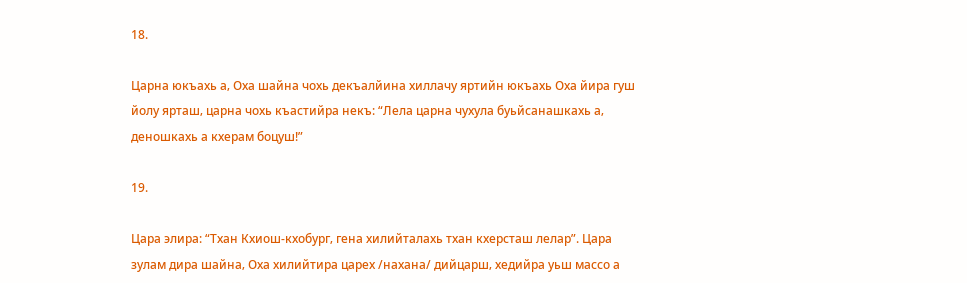18.

Царна юкъахь а‚ Оха шайна чохь декъалйина хиллачу яртийн юкъахь Оха йира гуш
йолу ярташ‚ царна чохь къастийра некъ: “Лела царна чухула буьйсанашкахь а‚
деношкахь а кхерам боцуш!”

19.

Цара элира: “Тхан Кхиош-кхобург‚ гена хилийталахь тхан кхерсташ лелар”. Цара
зулам дира шайна‚ Оха хилийтира царех /нахана/ дийцарш‚ хедийра уьш массо а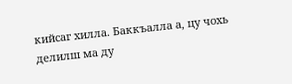кийсаг хилла. Баккъалла а, цу чохь делилш ма ду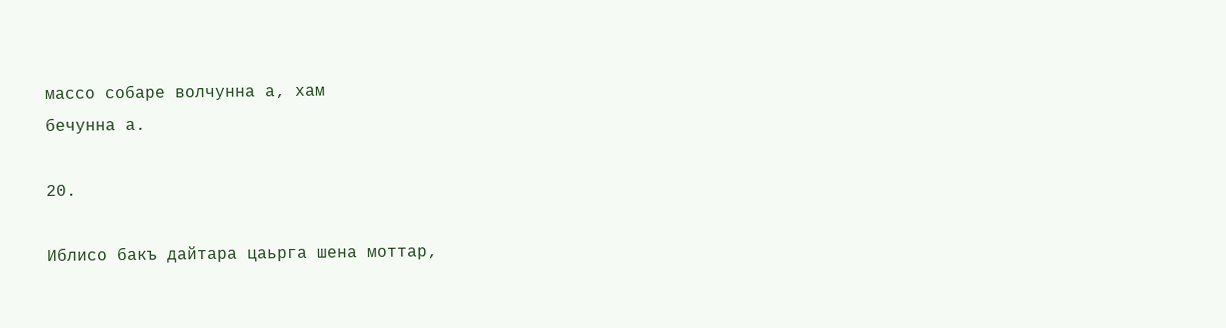массо собаре волчунна а‚ хам
бечунна а.

20.

Иблисо бакъ дайтара цаьрга шена моттар‚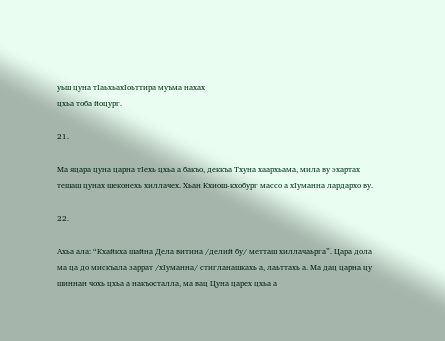уьш цуна тIаьхьахIоьттира муъма нахах
цхьа тоба йоцург.

21.

Ма яцара цуна царна тIехь цхьа а бакъо‚ деккъа Тхуна хаархьама‚ мила ву эхартах
тешаш цунах шеконехь хиллачех. Хьан Кхиош-кхобург массо а хIуманна лардархо ву.

22.

Ахьа ала: “Кхайкха шайна Дела витина /делий бу/ метташ хиллачаьрга”. Цара дола
ма ца до мискъала заррат /хIуманна/ стигланашкахь а‚ лаьттахь а. Ма дац царна цу
шиннан чохь цхьа а накъосталла‚ ма вац Цуна царех цхьа а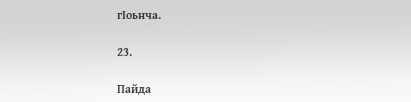гIоьнча.

23.

Пайда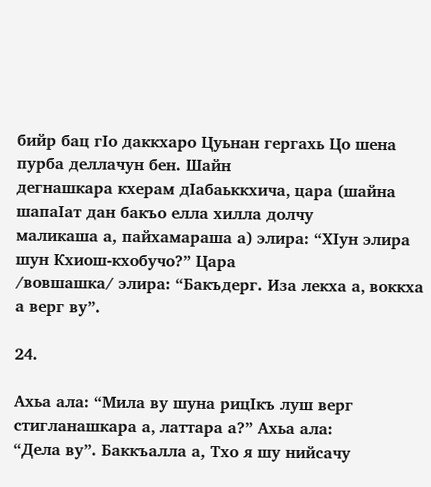бийр бац гIо даккхаро Цуьнан гергахь Цо шена пурба деллачун бен. Шайн
дегнашкара кхерам дIабаьккхича‚ цара (шайна шапаIат дан бакъо елла хилла долчу
маликаша а, пайхамараша а) элира: “ХIун элира шун Кхиош-кхобучо?” Цара
/вовшашка/ элира: “Бакъдерг. Иза лекха а‚ воккха а верг ву”.

24.

Ахьа ала: “Мила ву шуна рицIкъ луш верг стигланашкара а‚ латтара а?” Ахьа ала:
“Дела ву”. Баккъалла а, Тхо я шу нийсачу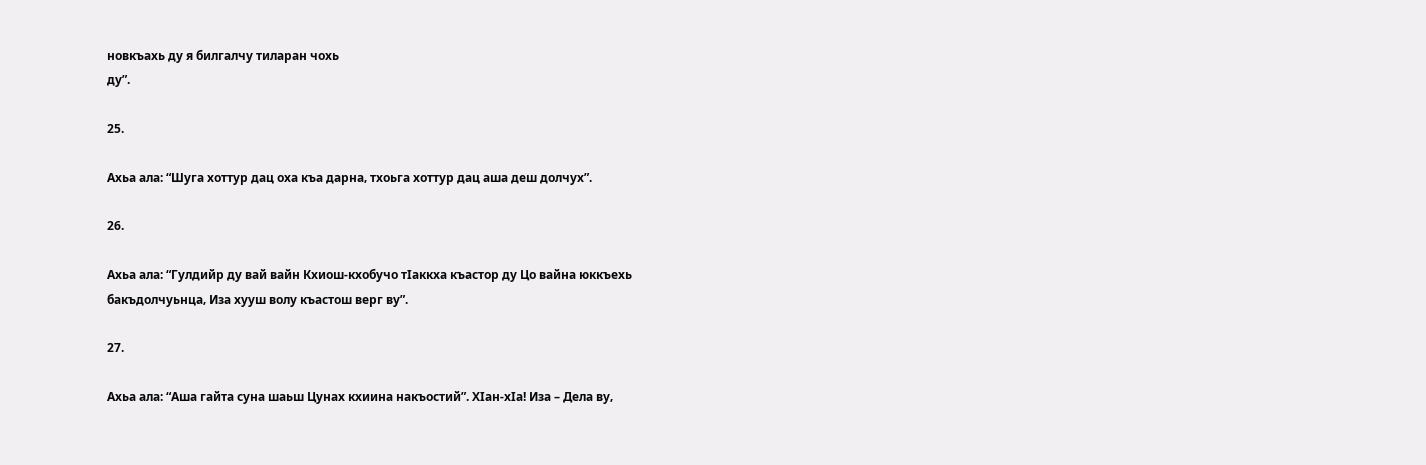новкъахь ду я билгалчу тиларан чохь
ду”.

25.

Ахьа ала: “Шуга хоттур дац оха къа дарна‚ тхоьга хоттур дац аша деш долчух”.

26.

Ахьа ала: “Гулдийр ду вай вайн Кхиош-кхобучо тIаккха къастор ду Цо вайна юккъехь
бакъдолчуьнца‚ Иза хууш волу къастош верг ву”.

27.

Ахьа ала: “Аша гайта суна шаьш Цунах кхиина накъостий”. ХIан-хIа! Иза – Дела ву‚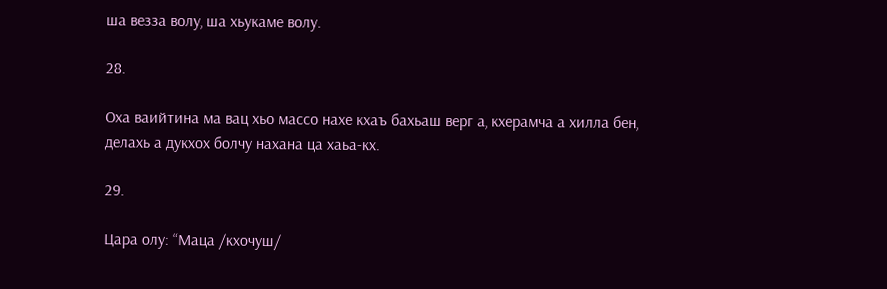ша везза волу‚ ша хьукаме волу.

28.

Оха ваийтина ма вац хьо массо нахе кхаъ бахьаш верг а‚ кхерамча а хилла бен‚
делахь а дукхох болчу нахана ца хаьа-кх.

29.

Цара олу: “Маца /кхочуш/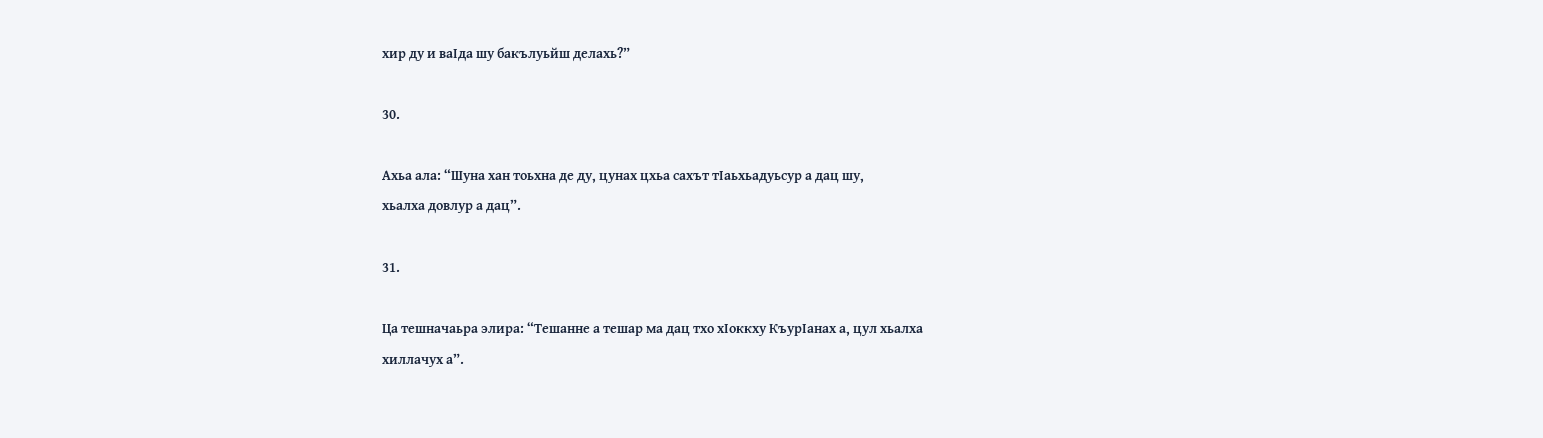хир ду и ваIда шу бакълуьйш делахь?”

30.

Ахьа ала: “Шуна хан тоьхна де ду‚ цунах цхьа сахът тIаьхьадуьсур а дац шу‚
хьалха довлур а дац”.

31.

Ца тешначаьра элира: “Тешанне а тешар ма дац тхо хIоккху КъурIанах а‚ цул хьалха
хиллачух а”.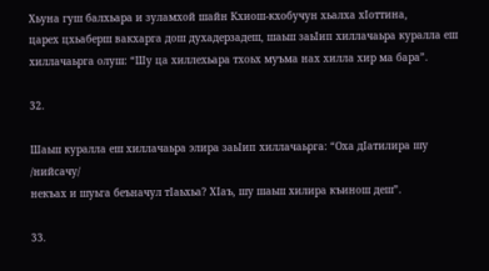Хьуна гуш балхьара и зуламхой шайн Кхиош-кхобучун хьалха хIоттина‚
царех цхьаберш вакхарга дош духадерзадеш‚ шаьш заьIип хиллачаьра куралла еш
хиллачаьрга олуш: “Шу ца хиллехьара тхоьх муъма нах хилла хир ма бара”.

32.

Шаьш куралла еш хиллачаьра элира заьIип хиллачаьрга: “Оха дIатилира шу /нийсачу/
некъах и шуьга беъначул тIаьхьа? ХIаъ‚ шу шаьш хилира къинош деш”.

33.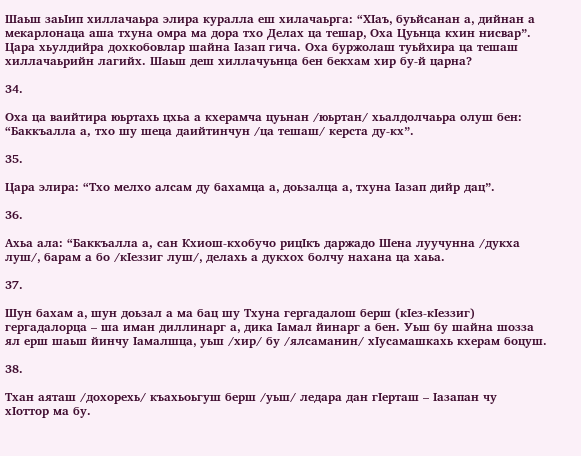Шаьш заьIип хиллачаьра элира куралла еш хилачаьрга: “ХIаъ‚ буьйсанан а‚ дийнан а
мекарлонаца аша тхуна омра ма дора тхо Делах ца тешар‚ Оха Цуьнца кхин нисвар”.
Цара хьулдийра дохкобовлар шайна Iазап гича. Оха буржолаш туьйхира ца тешаш
хиллачаьрийн лагийх. Шаьш деш хиллачуьнца бен бекхам хир бу-й царна?

34.

Оха ца ваийтира юьртахь цхьа а кхерамча цуьнан /юьртан/ хьалдолчаьра олуш бен:
“Баккъалла а, тхо шу шеца даийтинчун /ца тешаш/ керста ду-кх”.

35.

Цара элира: “Тхо мелхо алсам ду бахамца а‚ доьзалца а‚ тхуна Iазап дийр дац”.

36.

Ахьа ала: “Баккъалла а, сан Кхиош-кхобучо рицIкъ даржадо Шена луучунна /дукха
луш/‚ барам а бо /кIеззиг луш/‚ делахь а дукхох болчу нахана ца хаьа.

37.

Шун бахам а‚ шун доьзал а ма бац шу Тхуна гергадалош берш (кIез-кIеззиг)
гергадалорца – ша иман диллинарг а‚ дика Iамал йинарг а бен. Уьш бу шайна шозза
ял ерш шаьш йинчу Iамалшца‚ уьш /хир/ бу /ялсаманин/ хIусамашкахь кхерам боцуш.

38.

Тхан аяташ /дохорехь/ къахьоьгуш берш /уьш/ ледара дан гIерташ – Iазапан чу
хIоттор ма бу.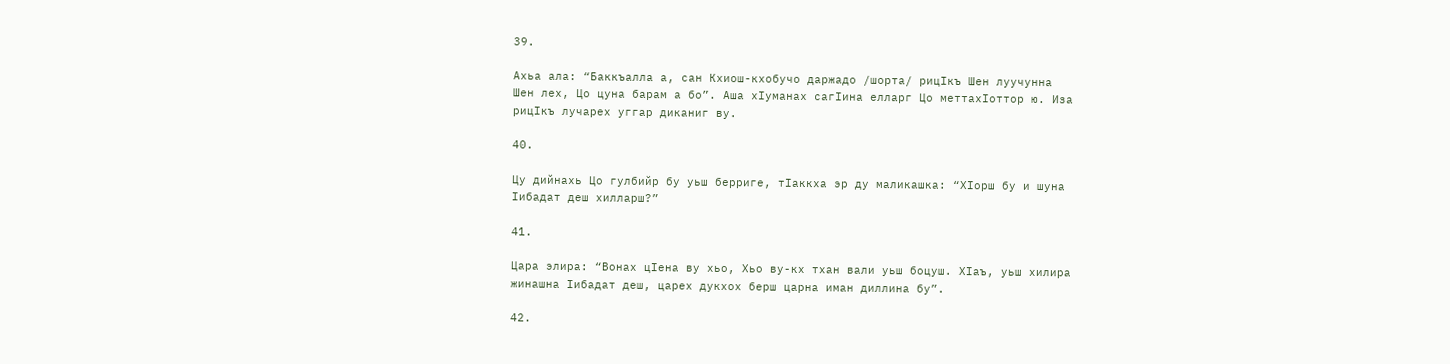39.

Ахьа ала: “Баккъалла а, сан Кхиош-кхобучо даржадо /шорта/ рицIкъ Шен луучунна
Шен лех‚ Цо цуна барам а бо”. Аша хIуманах сагIина елларг Цо меттахIоттор ю. Иза
рицIкъ лучарех уггар диканиг ву.

40.

Цу дийнахь Цо гулбийр бу уьш берриге‚ тIаккха эр ду маликашка: “ХIорш бу и шуна
Iибадат деш хилларш?”

41.

Цара элира: “Вонах цIена ву хьо‚ Хьо ву-кх тхан вали уьш боцуш. ХIаъ‚ уьш хилира
жинашна Iибадат деш‚ царех дукхох берш царна иман диллина бу”.

42.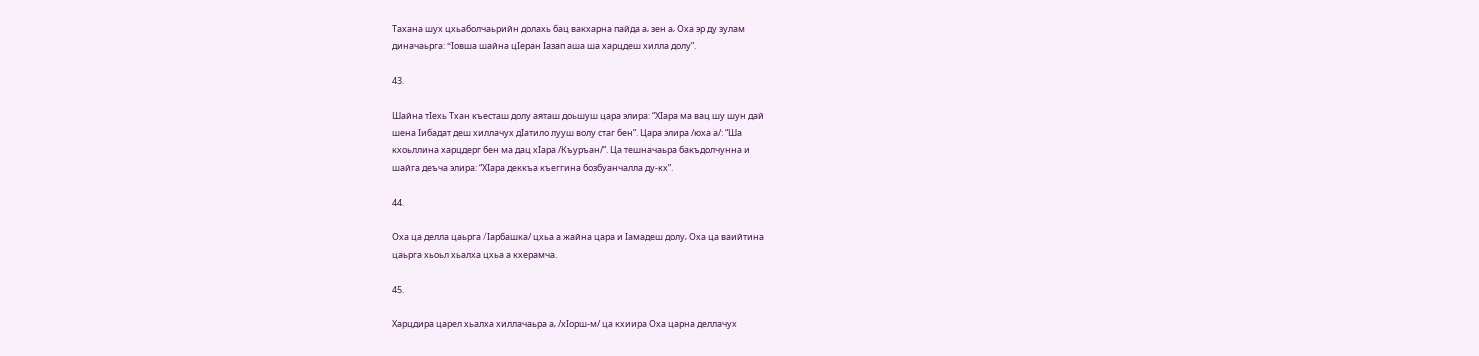Тахана шух цхьаболчаьрийн долахь бац вакхарна пайда а‚ зен а‚ Оха эр ду зулам
диначаьрга: “Iовша шайна цIеран Iазап аша ша харцдеш хилла долу”.

43.

Шайна тIехь Тхан къесташ долу аяташ доьшуш цара элира: “ХIара ма вац шу шун дай
шена Iибадат деш хиллачух дIатило лууш волу стаг бен”. Цара элира /юха а/: “Ша
кхоьллина харцдерг бен ма дац хIара /Къуръан/”. Ца тешначаьра бакъдолчунна и
шайга деъча элира: “ХIара деккъа къеггина бозбуанчалла ду-кх”.

44.

Оха ца делла цаьрга /Iарбашка/ цхьа а жайна цара и Iамадеш долу‚ Оха ца ваийтина
цаьрга хьоьл хьалха цхьа а кхерамча.

45.

Харцдира царел хьалха хиллачаьра а‚ /хIорш-м/ ца кхиира Оха царна деллачух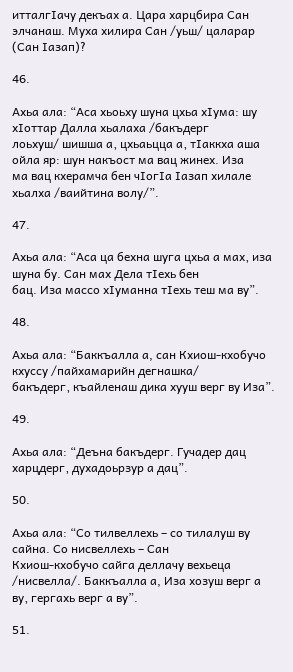итталгIачу декъах а. Цара харцбира Сан элчанаш. Муха хилира Сан /уьш/ цаларар
(Сан Iазап)?

46.

Ахьа ала: “Аса хьоьху шуна цхьа хIума: шу хIоттар Далла хьалаха /бакъдерг
лоьхуш/ шишша а‚ цхьаьцца а‚ тIаккха аша ойла яр: шун накъост ма вац жинех. Иза
ма вац кхерамча бен чIогIа Iазап хилале хьалха /ваийтина волу/”.

47.

Ахьа ала: “Аса ца бехна шуга цхьа а мах‚ иза шуна бу. Сан мах Дела тIехь бен
бац. Иза массо хIуманна тIехь теш ма ву”.

48.

Ахьа ала: “Баккъалла а, сан Кхиош-кхобучо кхуссу /пайхамарийн дегнашка/
бакъдерг‚ къайленаш дика хууш верг ву Иза”.

49.

Ахьа ала: “Деъна бакъдерг. Гучадер дац харцдерг‚ духадоьрзур а дац”.

50.

Ахьа ала: “Со тилвеллехь – со тилалуш ву сайна. Со нисвеллехь – Сан
Кхиош-кхобучо сайга деллачу вехьеца /нисвелла/. Баккъалла а, Иза хозуш верг а
ву‚ гергахь верг а ву”.

51.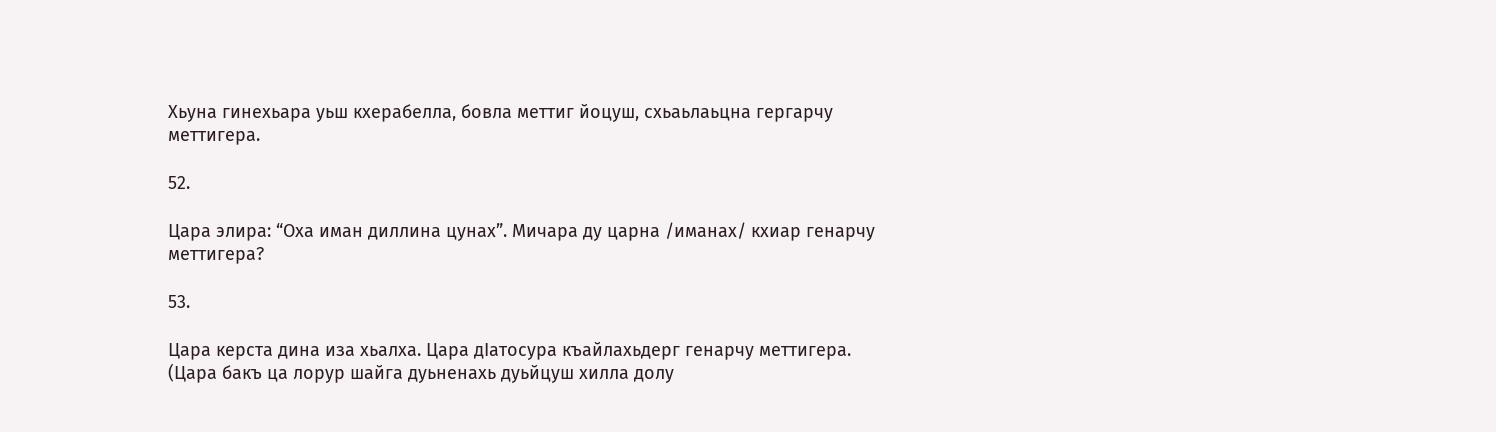Хьуна гинехьара уьш кхерабелла‚ бовла меттиг йоцуш‚ схьаьлаьцна гергарчу
меттигера.

52.

Цара элира: “Оха иман диллина цунах”. Мичара ду царна /иманах/ кхиар генарчу
меттигера?

53.

Цара керста дина иза хьалха. Цара дIатосура къайлахьдерг генарчу меттигера.
(Цара бакъ ца лорур шайга дуьненахь дуьйцуш хилла долу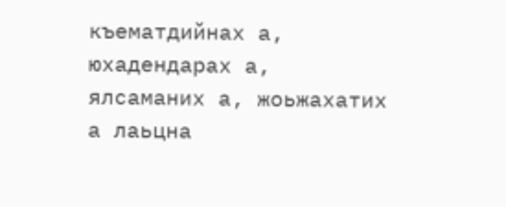къематдийнах а,
юхадендарах а, ялсаманих а, жоьжахатих а лаьцна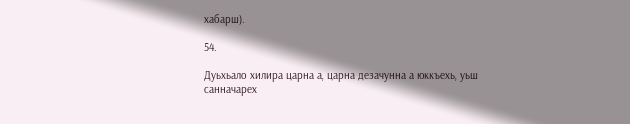хабарш).

54.

Дуьхьало хилира царна а‚ царна дезачунна а юккъехь‚ уьш санначарех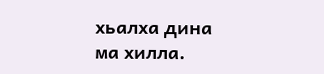хьалха дина
ма хилла.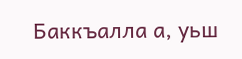Баккъалла а, уьш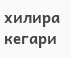хилира кегари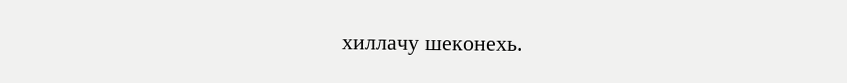хиллачу шеконехь.